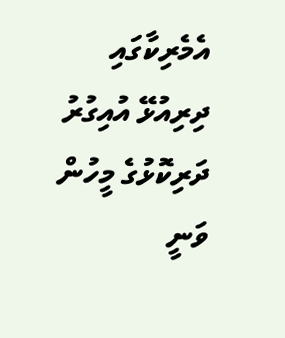އެމެރިކާގައި ދިރިއުޅޭ އުއިގުރު ދަރިކޮޅުގެ މީހުން ވަނީ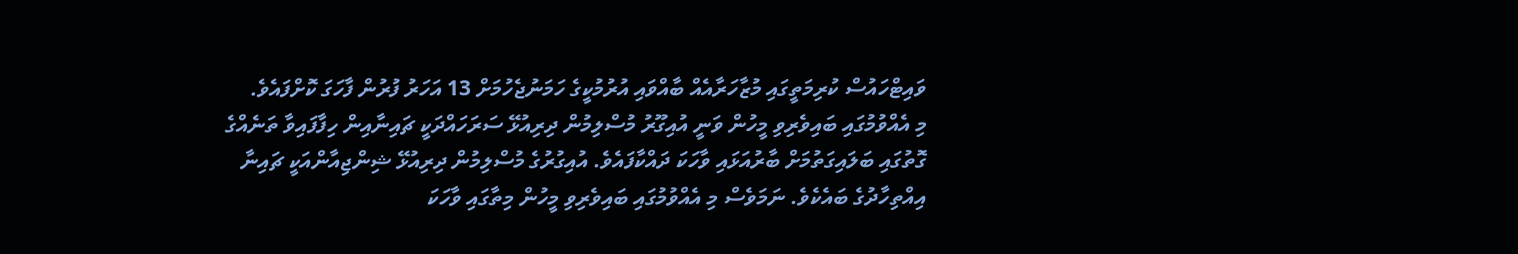ވައިޓްހައުސް ކުރިމަތީގައި މުޒާހަރާއެއް ބާއްވައި އުރުމުކީގެ ހަމަނުޖެހުމަށް 13 އަހަރު ފުރުން ފާހަގަ ކޮށްފައެވެ.
މި އެއްވުމުގައި ބައިވެރިވި މީހުން ވަނީ އުއިގޫރު މުސްލިމުން ދިރިއުޅޭ ސަރަހައްދަކީ ޗައިނާއިން ހިފާފައިވާ ތަނެއްގެ ގޮތުގައި ބަލައިގަތުމަށް ބާރުއަޅައި ވާހަކަ ދައްކާފައެވެ. އުއިގުރުގެ މުސްލިމުން ދިރިއުޅޭ ޝިންޖިއާންއަކީ ޗައިނާ އިއްތިހާދުގެ ބައެކެވެ. ނަމަވެސް މި އެއްވުމުގައި ބައިވެރިވި މީހުން މިތާގައި ވާހަކަ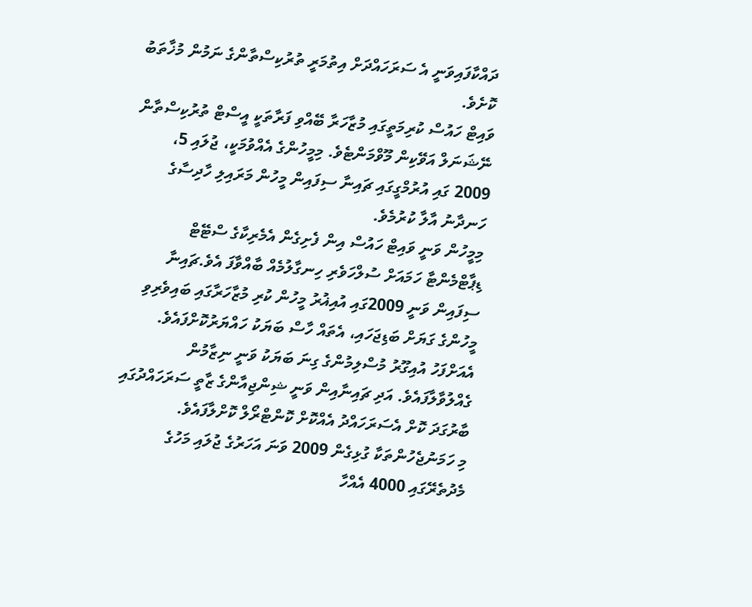ދައްކާފައިވަނީ އެ ސަރަހައްދަށް އިތުމަރީ ތުރުކިސްތާންގެ ނަމުން މުޚާތަބު ކޮށެވެ.
ވައިޓް ހައުސް ކުރިމަތީގައި މުޒާހަރާ ބޭއްވި ފަރާތަކީ އީސްޓް ތުރުކިސްތާން ނޭޝަނަލް އަވޭކިން މޫވްމަންޓެވެ. މިމީހުންގެ އެއްވުމަކީ، ޖުލައި 5، 2009 ގައި އުރުމްގީގައި ޗައިނާ ސިފައިން މީހުން މަރައިލި ހާދިސާގެ ހަނދާނު އާލާ ކުރުމެވެ.
މިމީހުން ވަނީ ވައިޓް ހައުސް އިން ފެށިގެން އެމެރިކާގެ ސްޓޭޓް ޑިޕާޓްމެންޓާ ހަމައަށް ސުލްހަވެރި ހިނގާލުމެއް ބާއްވާފަ އެވެ.ޗައިނާ ސިފައިން ވަނީ 2009ގައި އުއިޣުރު މީހުން ކުރި މުޒާހަރާގައި ބައިވެރިވި މީހުންގެ ގަޔަށް ބަޑިޖަހައި، އެތައް ހާސް ބަޔަކު ހައްޔަރުކޮށްފައެވެ. އެއަށްފަހު އުއިގޫރު މުސްލިމުންގެ ގިނަ ބަޔަކު ވަނީ ނިޒާމުން ގެއްލުވާލާފައެވެ. އަދި ޗައިނާއިން ވަނީ ޝިންޖިއާންގެ ޒާތީ ސަރަހައްދުގައި ބާރުގަދަ ކޮށް އެސަރަހައްދު އެއްކޮށް ކޮންޓްރޯލް ކޮށްލާފައެވެ.
މި ހަމަނުޖެހުންތަކާ ގުޅިގެން 2009 ވަނަ އަހަރުގެ ޖުލައި މަހުގެ މެދުތެރޭގައި 4000 އެއްހާ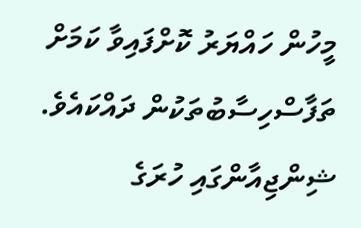މީހުން ހައްޔަރު ކޮށްފައިވާ ކަމަށް ތަފާސްހިސާބުތަކުން ދައްކައެވެ.
ޝިންޖިއާންގައި ހުރަގެ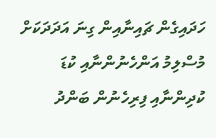ހަދައިގެން ޗައިނާއިން ގިނަ އަދަދަކަށް މުސްލިމު އަންހެނުންނާއި ކުޑަ ކުދިންނާއި ފިރިހެނުން ބަންދު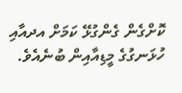ކޮށްގެން ގެންގުޅޭ ކަމަށް އދއާއި ހުޅަނގުގެ މީޑިއާއިން ބުނެއެވެ.